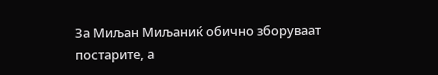За Миљан Миљаниќ обично зборуваат постарите, а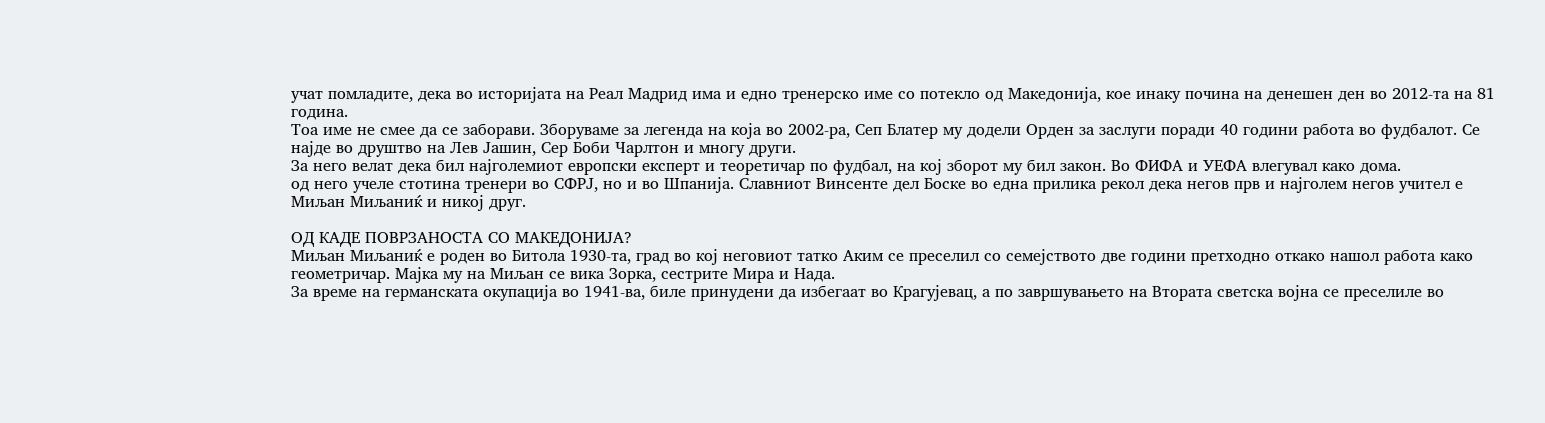учат помладите, дека во историјата на Реал Мадрид има и едно тренерско име со потекло од Македонија, кое инаку почина на денешен ден во 2012-та на 81 година.
Тоа име не смее да се заборави. Зборуваме за легенда на која во 2002-ра, Сеп Блатер му додели Орден за заслуги поради 40 години работа во фудбалот. Се најде во друштво на Лев Јашин, Сер Боби Чарлтон и многу други.
За него велат дека бил најголемиот европски експерт и теоретичар по фудбал, на кој зборот му бил закон. Во ФИФА и УЕФА влегувал како дома.
од него учеле стотина тренери во СФРЈ, но и во Шпанија. Славниот Винсенте дел Боске во една прилика рекол дека негов прв и најголем негов учител е Миљан Миљаниќ и никој друг.

ОД КАДЕ ПОВРЗАНОСТА СО МАКЕДОНИЈА?
Миљан Миљаниќ е роден во Битола 1930-та, град во кој неговиот татко Аким се преселил со семејството две години претходно откако нашол работа како геометричар. Мајка му на Миљан се вика Зорка, сестрите Мира и Нада.
За време на германската окупација во 1941-ва, биле принудени да избегаат во Крагујевац, а по завршувањето на Втората светска војна се преселиле во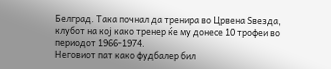Белград. Така почнал да тренира во Црвена Ѕвезда, клубот на кој како тренер ќе му донесе 10 трофеи во периодот 1966-1974.
Неговиот пат како фудбалер бил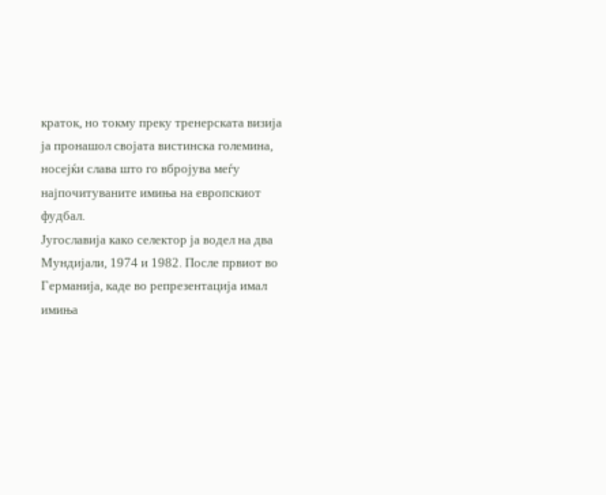краток, но токму преку тренерската визија ја пронашол својата вистинска големина, носејќи слава што го вбројува меѓу најпочитуваните имиња на европскиот фудбал.
Југославија како селектор ја водел на два Мундијали, 1974 и 1982. После првиот во Германија, каде во репрезентација имал имиња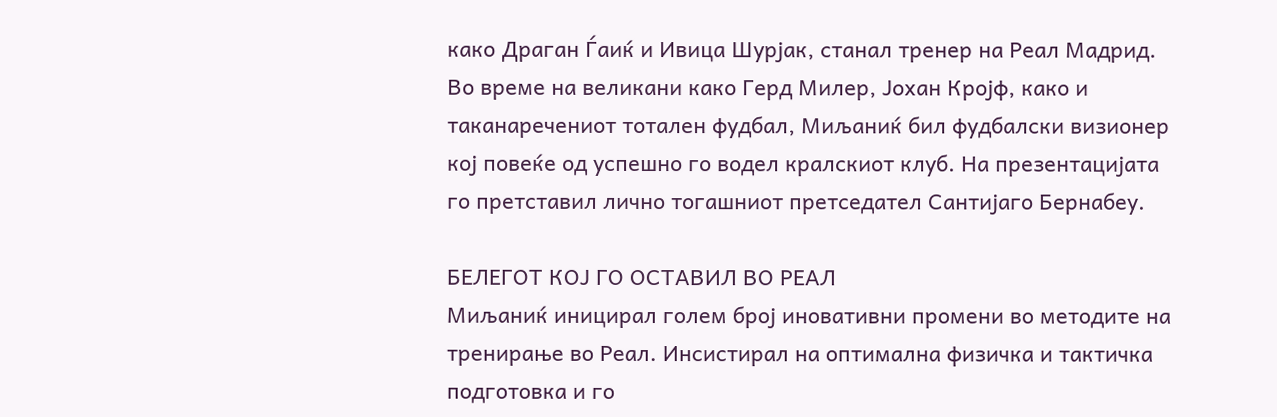како Драган Ѓаиќ и Ивица Шурјак, станал тренер на Реал Мадрид.
Во време на великани како Герд Милер, Јохан Кројф, како и таканаречениот тотален фудбал, Миљаниќ бил фудбалски визионер кој повеќе од успешно го водел кралскиот клуб. На презентацијата го претставил лично тогашниот претседател Сантијаго Бернабеу.

БЕЛЕГОТ КОЈ ГО ОСТАВИЛ ВО РЕАЛ
Миљаниќ иницирал голем број иновативни промени во методите на тренирање во Реал. Инсистирал на оптимална физичка и тактичка подготовка и го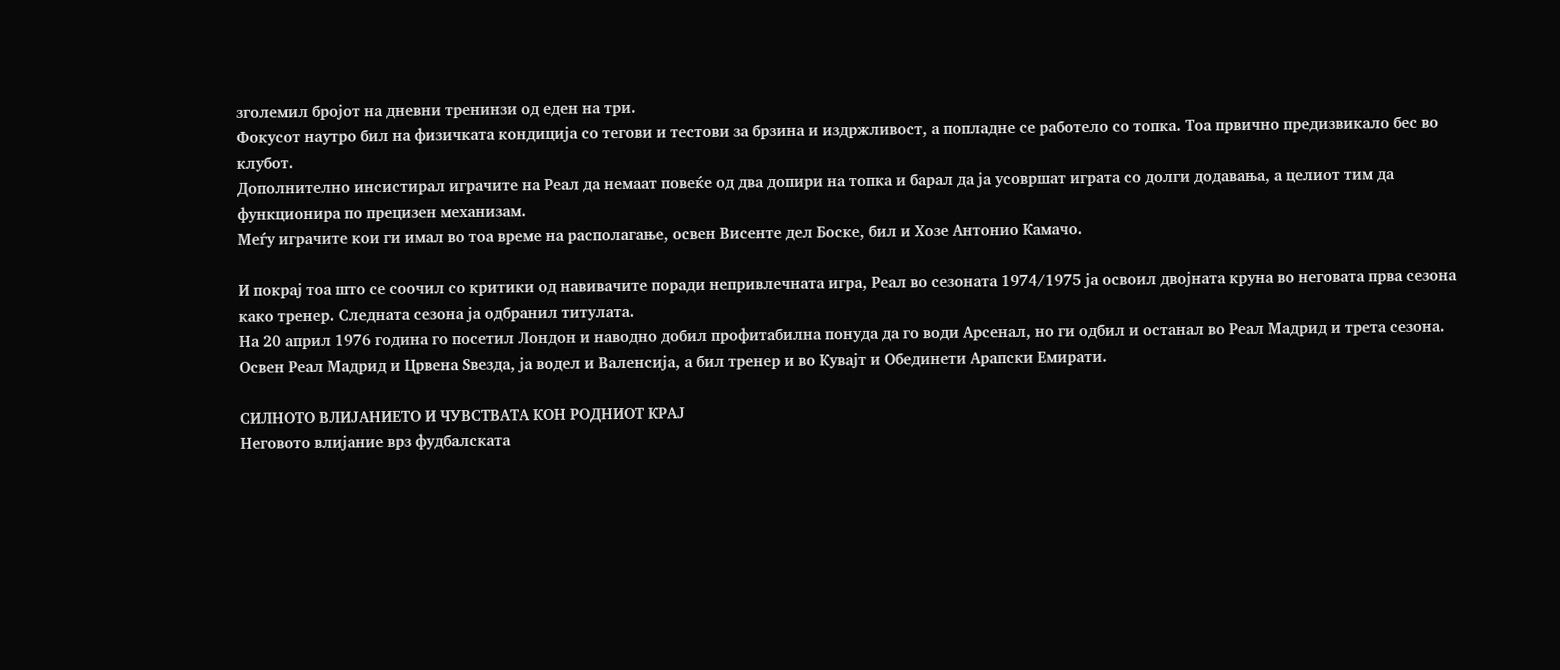зголемил бројот на дневни тренинзи од еден на три.
Фокусот наутро бил на физичката кондиција со тегови и тестови за брзина и издржливост, а попладне се работело со топка. Тоа првично предизвикало бес во клубот.
Дополнително инсистирал играчите на Реал да немаат повеќе од два допири на топка и барал да ја усовршат играта со долги додавања, а целиот тим да функционира по прецизен механизам.
Меѓу играчите кои ги имал во тоа време на располагање, освен Висенте дел Боске, бил и Хозе Антонио Камачо.

И покрај тоа што се соочил со критики од навивачите поради непривлечната игра, Реал во сезоната 1974/1975 ја освоил двојната круна во неговата прва сезона како тренер. Следната сезона ја одбранил титулата.
На 20 април 1976 година го посетил Лондон и наводно добил профитабилна понуда да го води Арсенал, но ги одбил и останал во Реал Мадрид и трета сезона.
Освен Реал Мадрид и Црвена Ѕвезда, ја водел и Валенсија, а бил тренер и во Кувајт и Обединети Арапски Емирати.

СИЛНОТО ВЛИЈАНИЕТО И ЧУВСТВАТА КОН РОДНИОТ КРАЈ
Неговото влијание врз фудбалската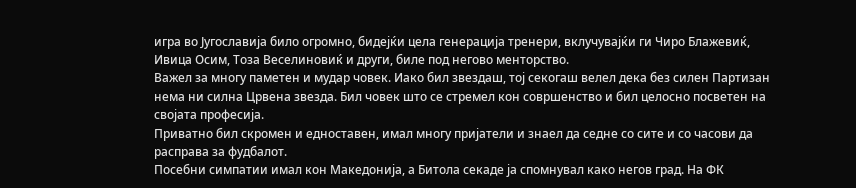игра во Југославија било огромно, бидејќи цела генерација тренери, вклучувајќи ги Чиро Блажевиќ, Ивица Осим, Тоза Веселиновиќ и други, биле под негово менторство.
Важел за многу паметен и мудар човек. Иако бил звездаш, тој секогаш велел дека без силен Партизан нема ни силна Црвена звезда. Бил човек што се стремел кон совршенство и бил целосно посветен на својата професија.
Приватно бил скромен и едноставен, имал многу пријатели и знаел да седне со сите и со часови да расправа за фудбалот.
Посебни симпатии имал кон Македонија, а Битола секаде ја спомнувал како негов град. На ФК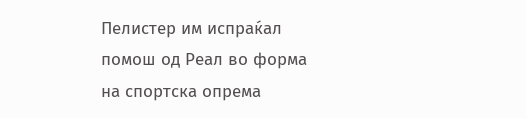Пелистер им испраќал помош од Реал во форма на спортска опрема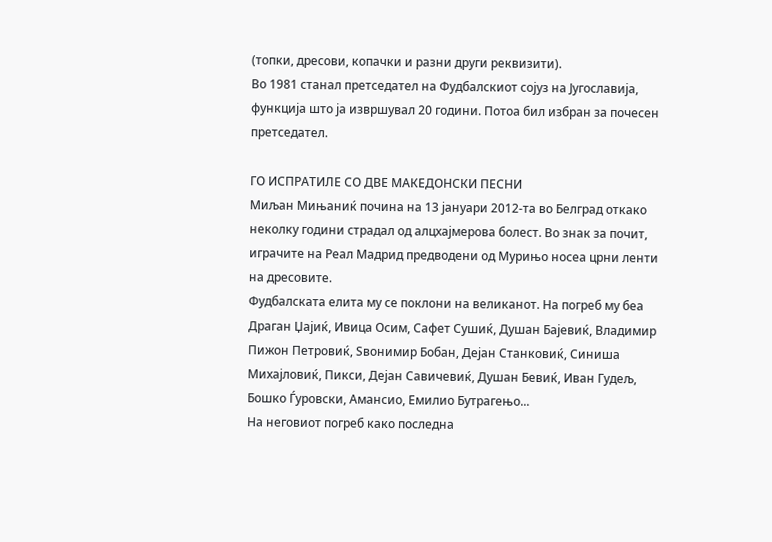(топки, дресови, копачки и разни други реквизити).
Во 1981 станал претседател на Фудбалскиот сојуз на Југославија, функција што ја извршувал 20 години. Потоа бил избран за почесен претседател.

ГО ИСПРАТИЛЕ СО ДВЕ МАКЕДОНСКИ ПЕСНИ
Миљан Мињаниќ почина на 13 јануари 2012-та во Белград откако неколку години страдал од алцхајмерова болест. Во знак за почит, играчите на Реал Мадрид предводени од Мурињо носеа црни ленти на дресовите.
Фудбалската елита му се поклони на великанот. На погреб му беа Драган Џајиќ, Ивица Осим, Сафет Сушиќ, Душан Бајевиќ, Владимир Пижон Петровиќ, Ѕвонимир Бобан, Дејан Станковиќ, Синиша Михајловиќ, Пикси, Дејан Савичевиќ, Душан Бевиќ, Иван Гудељ, Бошко Ѓуровски, Амансио, Емилио Бутрагењо...
На неговиот погреб како последна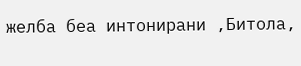желба беа интонирани ,Битола,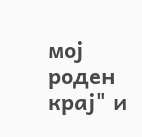мој роден крај" и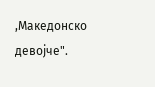,Македонско девојче".